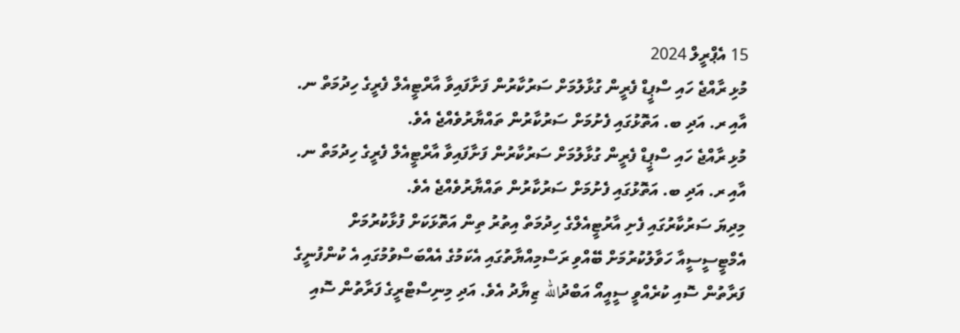15 އެޕްރީލް 2024
މުޅި ރާއްޖެ ހައި ސްޕީޑް ފެރީން ގުޅާލުމަށް ސަރުކާރުން ފަށާފައިވާ އާރްޓީއެލް ފެރީގެ ހިދުމަތް ނ. އާއި ރ. އަދި ބ. އަތޮޅުގައި ފެށުމަށް ސަރުކާރުން ތައްޔާރުވެއްޖެ އެވެ.
މުޅި ރާއްޖެ ހައި ސްޕީޑް ފެރީން ގުޅާލުމަށް ސަރުކާރުން ފަށާފައިވާ އާރްޓީއެލް ފެރީގެ ހިދުމަތް ނ. އާއި ރ. އަދި ބ. އަތޮޅުގައި ފެށުމަށް ސަރުކާރުން ތައްޔާރުވެއްޖެ އެވެ.
މިދިޔަ ސަރުކާރުގައި ފެށި އާރުޓީއެލްގެ ހިދުމަތް އިތުރު ތިން އަތޮޅަކަށް ފުޅާކުރުމަށް އެމްޓީސީސީއާ ހަވާލުކުރުމަށް ބޭއްވި ރަސްމިއްޔާތުގައި އެކަމުގެ އެއްބަސްވުމުގައި އެ ކުންފުނީގެ ފަރާތުން ސޮއި ކުރެއްވީ ސީއީއޯ އަބްދުالله ޒިޔާދު އެވެ. އަދި މިނިސްޓްރީގެ ފަރާތުން ސޮއި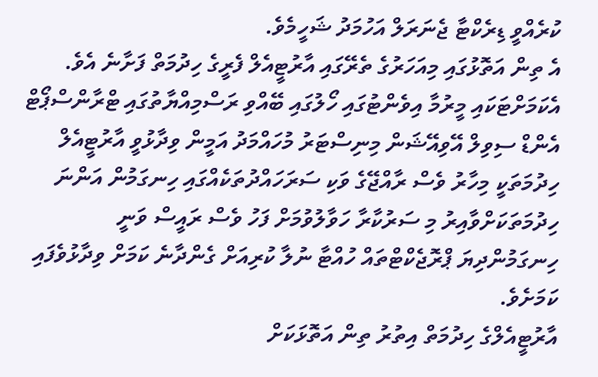ކުރެއްވީ ޑިރެކްޓާ ޖެނަރަލް އަހުމަދު ޝަހީމެވެ.
އެ ތިން އަތޮޅުގައި މިއަހަރުގެ ތެރޭގައި އާރުޓީއެލް ފެރީގެ ހިދުމަތް ފަށާނެ އެވެ.
އެކަމަށްޓަކައި މީރުމާ އިވެންޓުގައި ހޯލުގައި ބޭއްވި ރަސްމިއްޔާތުގައި ޓްރާންސްޕޯޓް އެންޑް ސިވިލް އޭވިއޭޝަން މިނިސްޓަރު މުހައްމަދު އަމީން ވިދާޅުވީ އާރުޓީއެލް ހިދުމަތަކީ މިހާރު ވެސް ރާއްޖޭގެ ވަކި ސަރަހައްދުތަކެއްގައި ހިނގަމުން އަންނަ ހިދުމަތަކަށްވާއިރު މި ސަރުކާރާ ހަވާލުވުމަށް ފަހު ވެސް ރައީސް ވަނީ ހިނގަމުންދިޔަ ޕްރޮޖެކްޓްތައް ހުއްޓާ ނުލާ ކުރިއަށް ގެންދާނެ ކަމަށް ވިދާޅުވެފައި ކަމަށެވެ.
އާރުޓީއެލްގެ ހިދުމަތް އިތުރު ތިން އަތޮޅަކަށް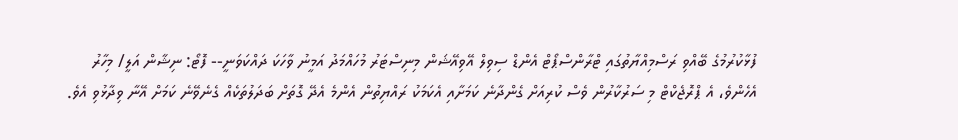ފުޅާކުރުމުގެ ބޭއްވި ރަސްމިއްޔާތުގައި ޓްރާންސްޕޯޓް އެންޑް ސިވިލް އޭވިއޭޝަން މިނިސްޓަރު މުހައްމަދު އަމީނު ވާހަކަ ދައްކަވަނީ-- ފޮޓޯ: ނިޝާން އަލީ/ މިހާރު
އެހެންވެ، އެ ޕްރޮޖެކްޓް މި ސަރުކާރުން ވެސް ކުރިއަށް ގެންދާނެ ކަމަށާއި އެކަމަކު ރައްޔިތުން އެންމެ އެދޭ ގޮތަށް ބަދަލުތަކެއް ގެނެވޭނެ ކަމަށް އޭނާ ވިދާޅުވި އެވެ.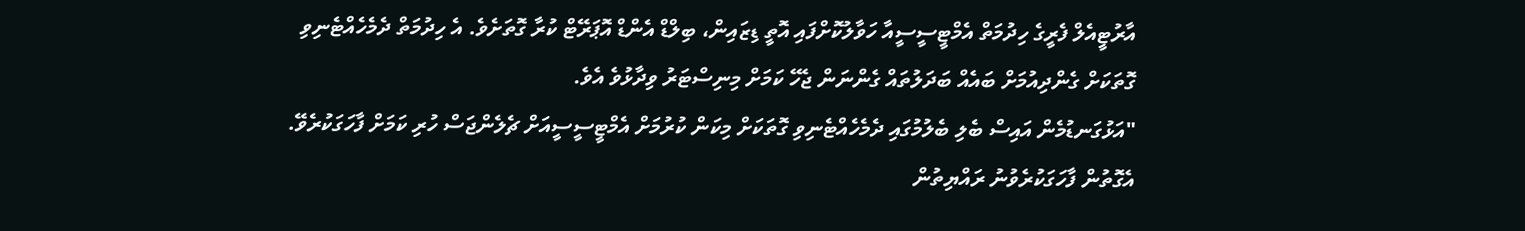އާރުޓީއެލް ފެރީގެ ހިދުމަތް އެމްޓީސީސީއާ ހަވާލުކޮށްފައި އޮތީ ޑިޒައިން، ބިލްޑް އެންޑް އޮޕަރޭޓް ކުރާ ގޮތަށެވެ. އެ ހިދުމަތް ދެމެހެއްޓެނިވި ގޮތަކަށް ގެންދިއުމަށް ބައެއް ބަދަލުތައް ގެންނަން ޖެހޭ ކަމަށް މިނިސްޓަރު ވިދާޅުވެ އެވެ.
"އަޅުގަނޑުމެން އައިސް ބެލި ބެލުމުގައި ދެމެހެއްޓެނިވި ގޮތަކަށް މިކަން ކުރުމަށް އެމްޓީސީސީއަށް ޗެލެންޖަސް ހުރި ކަމަށް ފާހަގަކުރެވޭ. އެގޮތުން ފާހަގަކުރެވުނު ރައްޔިތުން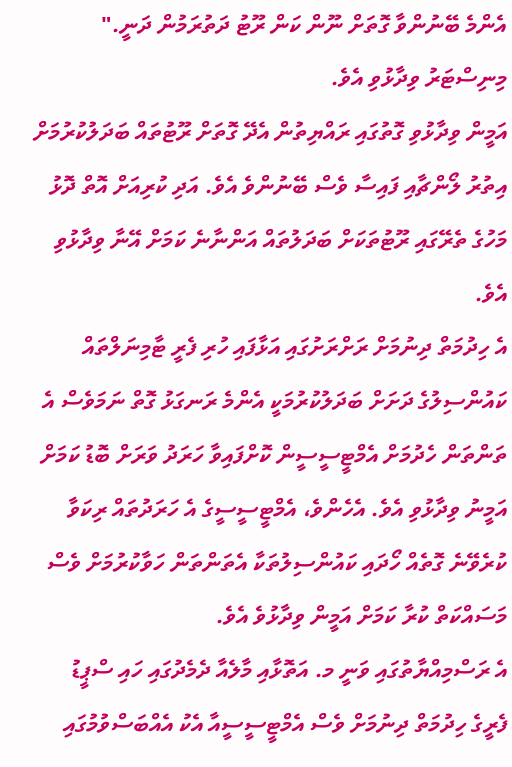އެންމެ ބޭނުންވާ ގޮތަށް ނޫން ކަން ރޫޓު ދަތުރަމުން ދަނީ." މިނިސްޓަރު ވިދާޅުވި އެވެ.
އަމީން ވިދާޅުވި ގޮތުގައި ރައްޔިތުން އެދޭ ގޮތަށް ރޫޓުތައް ބަދަލުކުރުމަށް އިތުރު ލޯންޗާއި ފައިސާ ވެސް ބޭނުންވެ އެވެ. އަދި ކުރިއަށް އޮތް ދޮޅު މަހުގެ ތެރޭގައި ރޫޓުތަކަށް ބަދަލުތައް އަންނާނެ ކަމަށް އޭނާ ވިދާޅުވި އެވެ.
އެ ހިދުމަތް ދިނުމަށް ރަށްރަށުގައި އަޅާފައި ހުރި ފެރީ ޓާމިނަލްތައް ކައުންސިލުގެ ދަށަށް ބަދަލުކުރުމަކީ އެންމެ ރަނގަޅު ގޮތް ނަމަވެސް އެ ތަންތަން ހެދުމަށް އެމްޓީސީސީން ކޮށްފައިވާ ހަރަދު ވަރަށް ބޮޑު ކަމަށް އަމީނު ވިދާޅުވި އެވެ. އެހެންވެ، އެމްޓީސީސީގެ އެ ހަރަދުތައް ރިކަވާ ކުރެވޭނެ ގޮތެއް ހޯދައި ކައުންސިލުތަކާ އެތަންތަން ހަވާކުރުމަށް ވެސް މަސައްކަތް ކުރާ ކަމަށް އަމީން ވިދާޅުވެ އެވެ.
އެ ރަސްމިއްޔާތުގައި ވަނީ މ. އަތޮޅާއި މާލެއާ ދެމެދުގައި ހައި ސްޕީޑު ފެރީގެ ހިދުމަތް ދިނުމަށް ވެސް އެމްޓީސީސީއާ އެކު އެއްބަސްވުމުގައި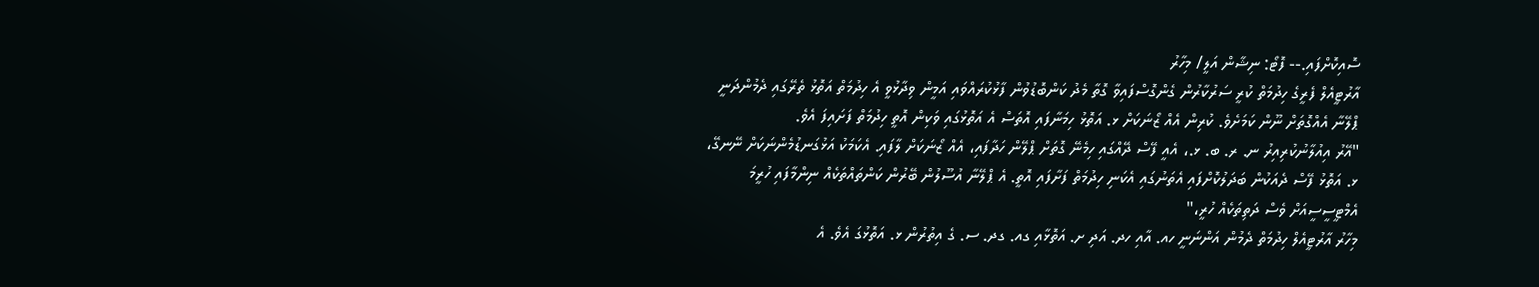ސޮއިކޮށްފައި.-- ފޮޓޯ: ނިޝާން އަލީ/ މިހާރު
އާރުޓީއެލް ފެރީގެ ހިދުމަތް ކުރީ ސަރުކާރުން ގެންގޮސްފައިވާ ގޮތާ މެދު ކަންބޮޑުވުން ފާޅުކުރައްވައި އަމީން ވިދާޅުވީ އެ ހިދުމަތް އަތޮޅު ތެރޭގައި ދެމުންދަނީ ޕްލޭނާ އެއްގޮތަށް ނޫން ކަމަށެވެ. ކުރިން އެއް ޒޯނަކަށް ޅ. އަތޮޅު ހިމަނާފައި އޮތަސް އެ އަތޮޅުގައި ވަކިން އޮތީ ހިދުމަތް ފަށައިފަ އެވެ.
"އޭރު އިއުލާނުކުރިއިރު ނ. ރ. ބ. ޅ.، އެއީ ފޭސް ދޭއްގައި ހިމެނޭ ގޮތަށް ޕްލޭން ހަދާފައި، އެއް ޒޯނަކަށް ލާފައި. އެކަމަކު އަޅުގަނޑުމެންނަކަށް ނޭނގޭ، ޅ. އަތޮޅު ފޭސް ދެއަކުން ބަދަލުކޮށްފައި އެތަނުގައި އެކަނި ހިދުމަތް ފަށާފައި އޮތީ. އެ ޕްލޭނާ އުސޫލުން ބޭރުން ކަންތައްތަކެއް ނިންމާފައި ހުރީމަ އެމްޓީސީސީއަށް ވެސް ދަތިތަކެއް ހުރީ،"
މިހާރު އާރުޓީއެލް ހިދުމަތް ދެމުން އަންނަނީ ހއ. އާއި ހދ. އަދި ށ. އަތޮޅާއި ގއ. ގދ. ސ. ގެ އިތުރުން ޅ. އަތޮޅުގަ އެވެ. އެ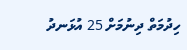ހިދުމަތް ދިނުމަށް 25 އުޅަނދު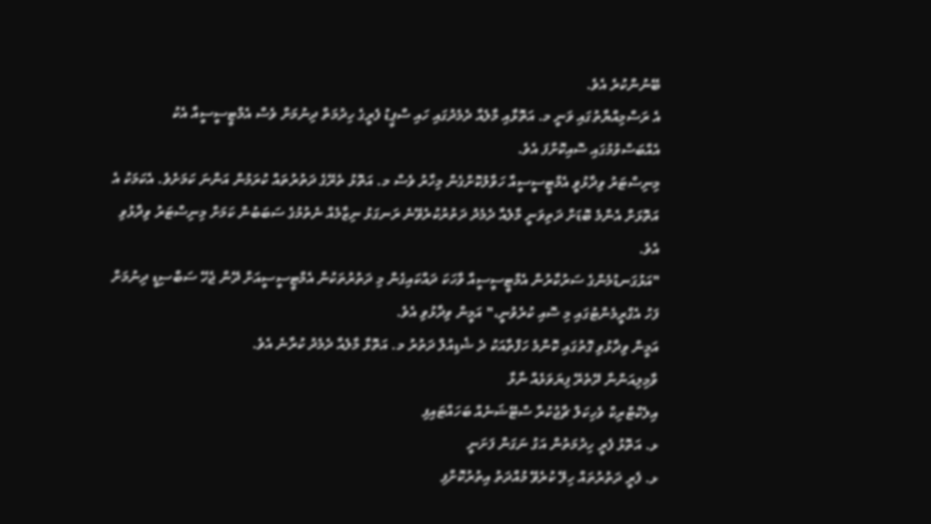ބޭނުންކުރެ އެވެ.
އެ ރަސްމިއްޔާތުގައި ވަނީ މ. އަތޮޅާއި މާލެއާ ދެމެދުގައި ހައި ސްޕީޑު ފެރީގެ ހިދުމަތް ދިނުމަށް ވެސް އެމްޓީސީސީއާ އެކު އެއްބަސްވުމުގައި ސޮއިކޮށްފަ އެވެ.
މިނިސްޓަރު ވިދާޅުވީ އެމްޓީސީސީއާ ހަވާލުކޮށްގެން މިހާރު ވެސް މ. އަތޮޅު ތެރޭގެ ދަތުރުތައް ކުރަމުން އަންނަ ކަމަށެވެ. އެކަމަކު އެ އަތޮޅަށް އެންމެ ބޮޑަށް ދަތިވަނީ މާލެއާ ދެމެދު ދަތުރުކުރެވޭނެ ރަނގަޅު ނިޒާމެއް ނެތުމުގެ ސަބަބުން ކަމަށް މިނިސްޓަރު ވިދާޅުވި އެވެ.
"އަޅުގަނޑުމެންގެ ސަރުކާރުން އެމްޓީސީސީއާ ވާހަކަ ދައްކައިގެން މި ދަތުރުތަކުން އެމްޓީސީސީއަށް ދޭން ޖެހޭ ސަބްސިޑީ ދިނުމަށް ފަހު އެގްރީމެންޓުގައި މި ސޮއި ކުރެވުނީ،" އަމީން ވިދާޅުވި އެވެ.
އަމީން ވިދާޅުވި ގޮތުގައި ކޮންމެ ހަފްތާއަކު ދެ ޝެޑިއުލް ދަތުރު މ. އަތޮޅާ މާލެއާ ދެމެދު ކުރާނެ އެވެ.
ވާމިލިއަންނާ ދޭތެރޭ ފިޔަވަޅެއް ނާޅާ
އިލެކްޓްރިކް ވެހިކަލް ޗާޖުކުރާ ސްޓޭޝަނެއް ބަހައްޓައިފި
ޅ. އަތޮޅު ފެރީ ހިދުމަތުން އަގު ނަގަން ފަށަނީ
ޅ. ފެރީ ދަތުރުތައް ހިލޭ ކުރެވޭ މުއްދަތު އިތުރުކޮށްފި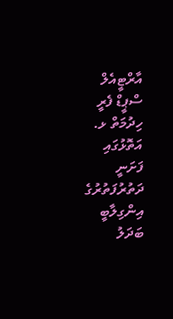އާރްޓީއެލް ސްޕީޑް ފެރީ ހިދުމަތް ޅ. އަތޮޅުގައި ފަށަނީ
ދަތުރުފަތުރުގެ އިންގިލާބީ ބަދަލު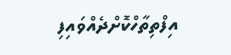އިފްތިތާހްކޮށްދެއްވައިފި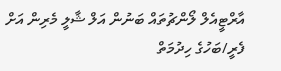އާރްޓީއެލް ލޯންޗުތައް ބަނުން އަލް ޝާލީ މެރިން އަށް
ފެރީ/ބަހުގެ ހިދުމަތް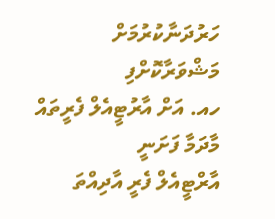ހަރުދަނާކުރުމަށް މަޝްވަރާކޮށްފި
ހއ. އަށް އާރުޓީއެލް ފެރީތައް މާދަމާ ފަށަނީ
އާރްޓީއެލް ފެރީ އާދިއްތަ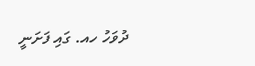ދުވަހު ހއ. ގައި ފަށަނީ